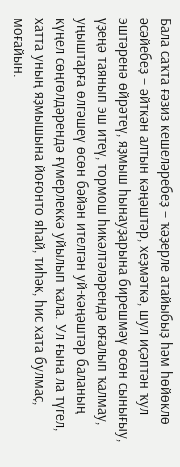Бала саҡта ғәзиз кешеләребеҙ – ҡәҙерле атайыбыҙ һәм һөйөклө әсәйебеҙ – әйткән алтын кәңәштәр, хеҙмәткә, шул иҫәптән ҡул эштәренә өйрәтеү, яҙмыш һынауҙарына бирешмәү өсөн сынығыу, үҙеңә таянып эш итеү, тормош һикәлтәләрендә юғалып ҡалмау, уңыштарға өлгәшеү өсөн бәйән ителгән уй-кәңәштәр баланың күңел сөңгөлдәрендә ғүмерлеккә уйылып ҡала. Ул ғына ла түгел, хатта уның яҙмышына йоғонто яһай, тиһәк, һис хата булмаҫ, моғайын.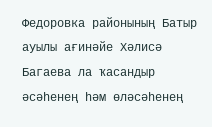Федоровка районының Батыр ауылы ағинәйе Хәлисә Багаева ла ҡасандыр әсәһенең һәм өләсәһенең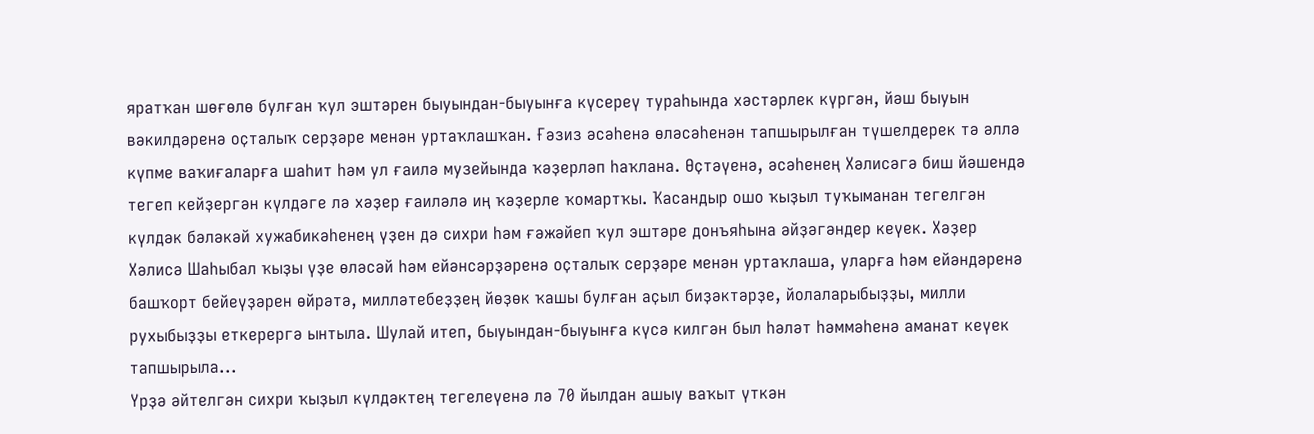яратҡан шөғөлө булған ҡул эштәрен быуындан-быуынға күсереү тураһында хәстәрлек күргән, йәш быуын вәкилдәренә оҫталыҡ серҙәре менән уртаҡлашҡан. Ғәзиз әсәһенә өләсәһенән тапшырылған түшелдерек тә әллә күпме ваҡиғаларға шаһит һәм ул ғаилә музейында ҡәҙерләп һаҡлана. Өҫтәүенә, әсәһенең Хәлисәгә биш йәшендә тегеп кейҙергән күлдәге лә хәҙер ғаиләлә иң ҡәҙерле ҡомартҡы. Ҡасандыр ошо ҡыҙыл туҡыманан тегелгән күлдәк бәләкәй хужабикәһенең үҙен дә сихри һәм ғәжәйеп ҡул эштәре донъяһына әйҙәгәндер кеүек. Хәҙер Хәлисә Шаһыбал ҡыҙы үҙе өләсәй һәм ейәнсәрҙәренә оҫталыҡ серҙәре менән уртаҡлаша, уларға һәм ейәндәренә башҡорт бейеүҙәрен өйрәтә, милләтебеҙҙең йөҙөк ҡашы булған аҫыл биҙәктәрҙе, йолаларыбыҙҙы, милли рухыбыҙҙы еткерергә ынтыла. Шулай итеп, быуындан-быуынға күсә килгән был һәләт һәммәһенә аманат кеүек тапшырыла...
Үрҙә әйтелгән сихри ҡыҙыл күлдәктең тегелеүенә лә 70 йылдан ашыу ваҡыт үткән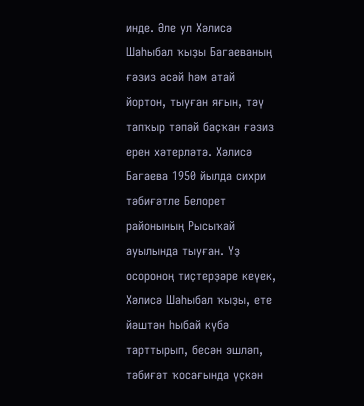инде. Әле ул Хәлисә Шаһыбал ҡыҙы Багаеваның ғәзиз әсәй һәм атай йортон, тыуған яғын, тәү тапҡыр тәпәй баҫҡан ғәзиз ерен хәтерләтә. Хәлисә Багаева 1950 йылда сихри тәбиғәтле Белорет районының Рысыҡай ауылында тыуған. Үҙ осороноң тиҫтерҙәре кеүек, Хәлисә Шаһыбал ҡыҙы, ете йәштән һыбай күбә тарттырып, бесән эшләп, тәбиғәт ҡосағында үҫкән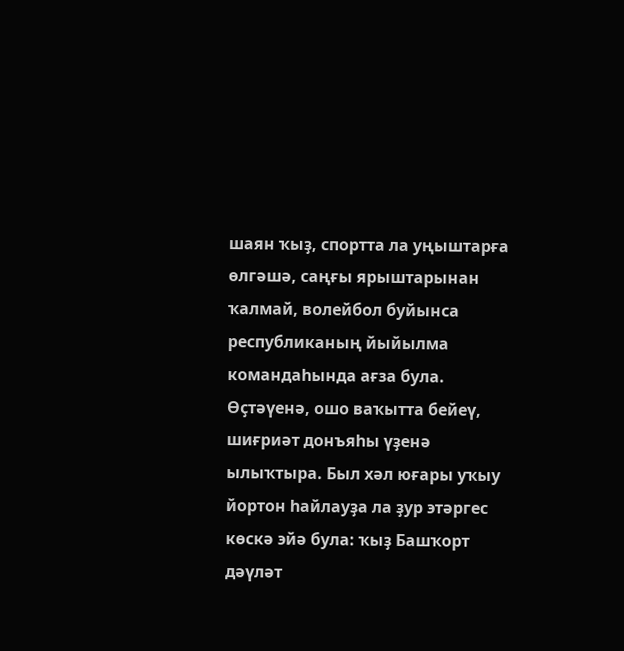шаян ҡыҙ, спортта ла уңыштарға өлгәшә, саңғы ярыштарынан ҡалмай, волейбол буйынса республиканың йыйылма командаһында ағза була. Өҫтәүенә, ошо ваҡытта бейеү, шиғриәт донъяһы үҙенә ылыҡтыра. Был хәл юғары уҡыу йортон һайлауҙа ла ҙур этәргес көскә эйә була: ҡыҙ Башҡорт дәүләт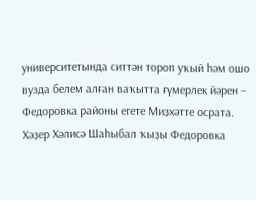университетында ситтән тороп уҡый һәм ошо вузда белем алған ваҡытта ғүмерлек йәрен – Федоровка районы егете Миҙхәтте осрата.
Хәҙер Хәлисә Шаһыбал ҡыҙы Федоровка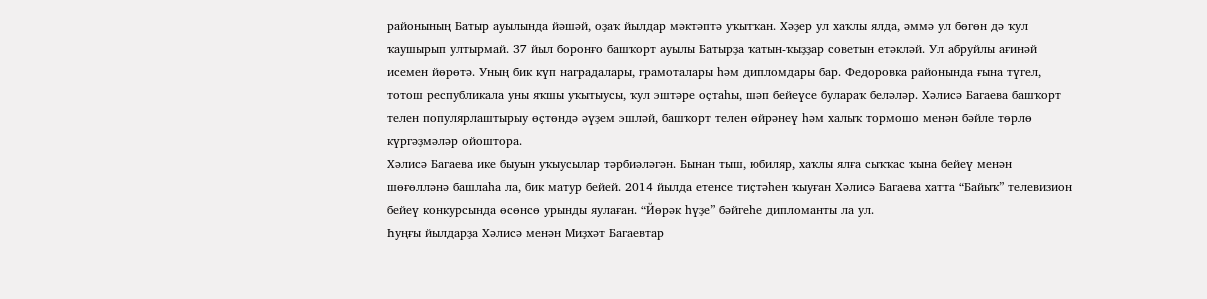районының Батыр ауылында йәшәй, оҙаҡ йылдар мәктәптә уҡытҡан. Хәҙер ул хаҡлы ялда, әммә ул бөгөн дә ҡул ҡаушырып ултырмай. 37 йыл боронғо башҡорт ауылы Батырҙа ҡатын-ҡыҙҙар советын етәкләй. Ул абруйлы ағинәй исемен йөрөтә. Уның бик күп наградалары, грамоталары һәм дипломдары бар. Федоровка районында ғына түгел, тотош республикала уны яҡшы уҡытыусы, ҡул эштәре оҫтаһы, шәп бейеүсе булараҡ беләләр. Хәлисә Багаева башҡорт телен популярлаштырыу өҫтөндә әүҙем эшләй, башҡорт телен өйрәнеү һәм халыҡ тормошо менән бәйле төрлө күргәҙмәләр ойоштора.
Хәлисә Багаева ике быуын уҡыусылар тәрбиәләгән. Бынан тыш, юбиляр, хаҡлы ялға сыҡҡас ҡына бейеү менән шөғөлләнә башлаһа ла, бик матур бейей. 2014 йылда етенсе тиҫтәһен ҡыуған Хәлисә Багаева хатта “Байыҡ” телевизион бейеү конкурсында өсөнсө урынды яулаған. “Йөрәк һүҙе” бәйгеһе дипломанты ла ул.
Һуңғы йылдарҙа Хәлисә менән Миҙхәт Багаевтар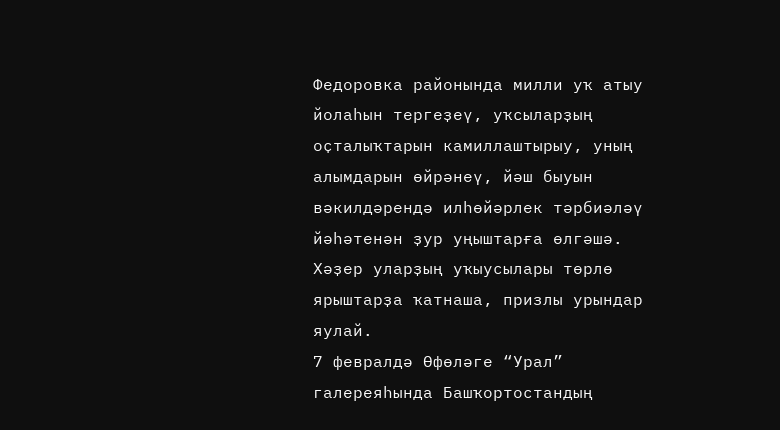Федоровка районында милли уҡ атыу йолаһын тергеҙеү, уҡсыларҙың оҫталыҡтарын камиллаштырыу, уның алымдарын өйрәнеү, йәш быуын вәкилдәрендә илһөйәрлек тәрбиәләү йәһәтенән ҙур уңыштарға өлгәшә. Хәҙер уларҙың уҡыусылары төрлө ярыштарҙа ҡатнаша, призлы урындар яулай.
7 февралдә Өфөләге “Урал” галереяһында Башҡортостандың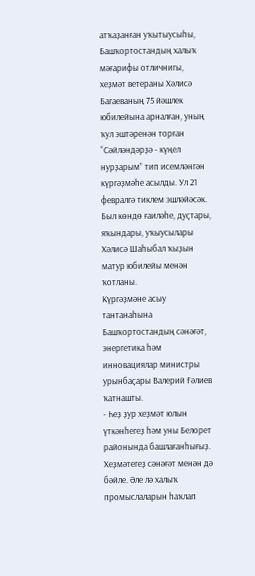атҡаҙанған уҡытыусыһы, Башҡортостандың халыҡ мәғарифы отличнигы, хеҙмәт ветераны Хәлисә Багаеваның 75 йәшлек юбилейына арналған, уның ҡул эштәренән торған “Сәйләндәрҙә - күңел нурҙарым” тип исемләнгән күргәҙмәһе асылды. Ул 21 февралгә тиклем эшләйәсәк.
Был көндө ғаиләһе, дуҫтары, яҡындары, уҡыусылары Хәлисә Шаһыбал ҡыҙын матур юбилейы менән ҡотланы.
Күргәҙмәне асыу тантанаһына Башҡортостандың сәнәғәт, энергетика һәм инновациялар министры урынбаҫары Валерий Ғәлиев ҡатнашты.
- Һеҙ ҙур хеҙмәт юлын үткәнһегеҙ һәм уны Белорет районында башлағанһығыҙ. Хеҙмәтегеҙ сәнәғәт менән дә бәйле. Әле лә халыҡ промыслаларын һаҡлап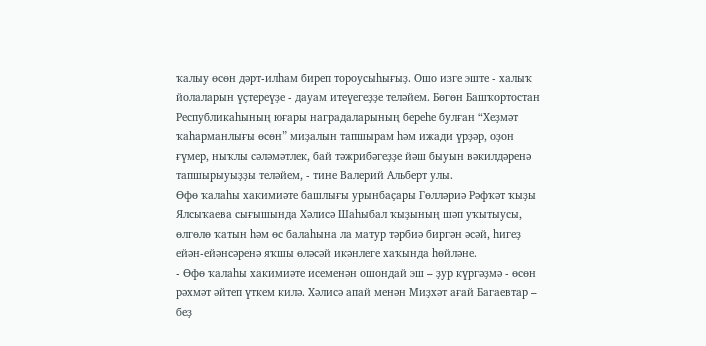ҡалыу өсөн дәрт-илһам биреп тороусыһығыҙ. Ошо изге эште - халыҡ йолаларын үҫтереүҙе - дауам итеүегеҙҙе теләйем. Бөгөн Башҡортостан Республикаһының юғары наградаларының береһе булған “Хеҙмәт ҡаһарманлығы өсөн” миҙалын тапшырам һәм ижади үрҙәр, оҙон ғүмер, ныҡлы сәләмәтлек, бай тәжрибәгеҙҙе йәш быуын вәкилдәренә тапшырыуыҙҙы теләйем, - тине Валерий Альберт улы.
Өфө ҡалаһы хакимиәте башлығы урынбаҫары Гөлләриә Рәфҡәт ҡыҙы Ялсыҡаева сығышында Хәлисә Шаһыбал ҡыҙының шәп уҡытыусы, өлгөлө ҡатын һәм өс балаһына ла матур тәрбиә биргән әсәй, һигеҙ ейән-ейәнсәренә яҡшы өләсәй икәнлеге хаҡында һөйләне.
- Өфө ҡалаһы хакимиәте исеменән ошондай эш – ҙур күргәҙмә - өсөн рәхмәт әйтеп үткем килә. Хәлисә апай менән Миҙхәт ағай Багаевтар – беҙ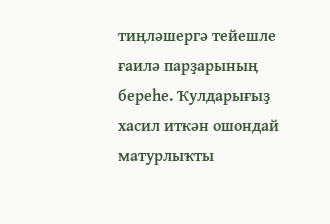тиңләшергә тейешле ғаилә парҙарының береһе. Ҡулдарығыҙ хасил иткән ошондай матурлыҡты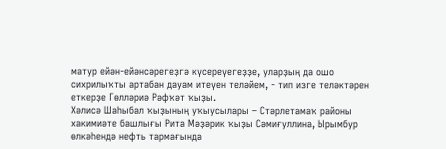матур ейән-ейәнсәрегеҙгә күсереүегеҙҙе, уларҙың да ошо сихрилыҡты артабан дауам итеүен теләйем, - тип изге теләктәрен еткерҙе Гөлләриә Рәфҡәт ҡыҙы.
Хәлисә Шаһыбал ҡыҙының уҡыусылары – Стәрлетамаҡ районы хакимиәте башлығы Рита Мәҙәрик ҡыҙы Сәмиғуллина, Ырымбур өлкәһендә нефть тармағында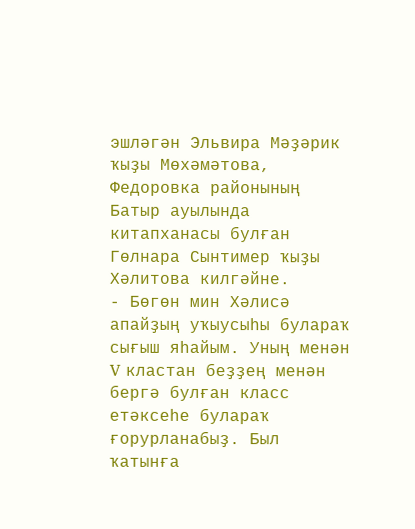эшләгән Эльвира Мәҙәрик ҡыҙы Мөхәмәтова, Федоровка районының Батыр ауылында китапханасы булған Гөлнара Сынтимер ҡыҙы Хәлитова килгәйне.
- Бөгөн мин Хәлисә апайҙың уҡыусыһы булараҡ сығыш яһайым. Уның менән V кластан беҙҙең менән бергә булған класс етәксеһе булараҡ ғорурланабыҙ. Был ҡатынға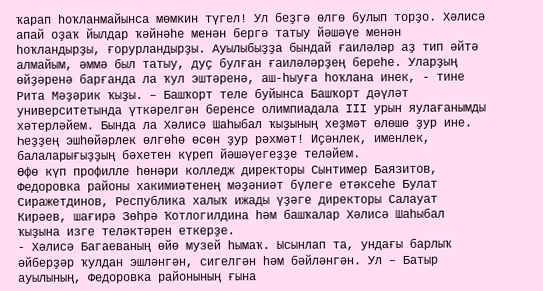ҡарап һоҡланмайынса мөмкин түгел! Ул беҙгә өлгө булып торҙо. Хәлисә апай оҙаҡ йылдар ҡәйнәһе менән бергә татыу йәшәүе менән һоҡландырҙы, ғорурландырҙы. Ауылыбыҙҙа бындай ғаиләләр аҙ тип әйтә алмайым, әммә был татыу, дуҫ булған ғаиләләрҙең береһе. Уларҙың өйҙәренә барғанда ла ҡул эштәренә, аш-һыуға һоҡлана инек, - тине Рита Мәҙәрик ҡыҙы. – Башҡорт теле буйынса Башҡорт дәүләт университетында үткәрелгән беренсе олимпиадала III урын яулағанымды хәтерләйем. Бында ла Хәлисә Шаһыбал ҡыҙының хеҙмәт өлөшө ҙур ине. Һеҙҙең эшһөйәрлек өлгөһө өсөн ҙур рәхмәт! Иҫәнлек, именлек, балаларығыҙҙың бәхетен күреп йәшәүегеҙҙе теләйем.
Өфө күп профилле һөнәри колледж директоры Сынтимер Баязитов, Федоровка районы хакимиәтенең мәҙәниәт бүлеге етәксеһе Булат Сиражетдинов, Республика халыҡ ижады үҙәге директоры Салауат Кирәев, шағирә Зөһрә Ҡотлогилдина һәм башҡалар Хәлисә Шаһыбал ҡыҙына изге теләктәрен еткерҙе.
- Хәлисә Багаеваның өйө музей һымаҡ. Ысынлап та, ундағы барлыҡ әйберҙәр ҡулдан эшләнгән, сигелгән һәм бәйләнгән. Ул – Батыр ауылының, Федоровка районының ғына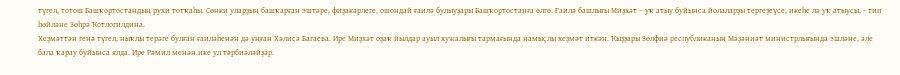түгел, тотош Башҡортостандың рухи тотҡаһы. Сөнки уларҙың башҡарған эштәре, фиҙакәрлеге, ошондай ғаилә булыуҙары Башҡортостанға өлгө. Ғаилә башлығы Миҙхәт – уҡ атыу буйынса йолаларҙы тергеҙеүсе, икеһе лә уҡ атыусы, - тип һөйләне Зөһрә Ҡотлогилдина.
Хеҙмәттән генә түгел, ныҡлы терәге булған ғаиләһенән дә уңған Хәлисә Багаева. Ире Миҙхәт оҙаҡ йылдар ауыл хужалығы тармағында намыҫлы хеҙмәт иткән. Ҡыҙҙары Зөлфиә республиканың Мәҙәниәт министрлығында эшләне, әле бала ҡарау буйынса ялда. Ире Рәмил менән ике ул тәрбиәләйҙәр.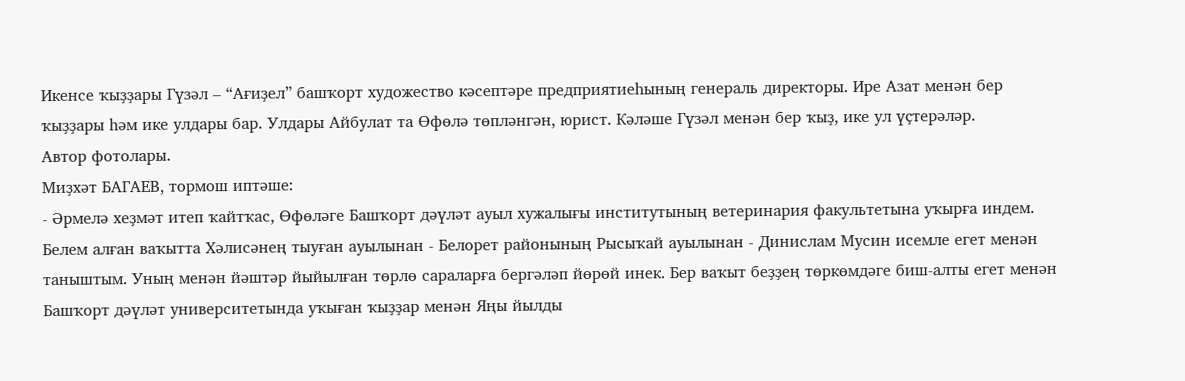Икенсе ҡыҙҙары Гүзәл – “Ағиҙел” башҡорт художество кәсептәре предприятиеһының генераль директоры. Ире Азат менән бер ҡыҙҙары һәм ике улдары бар. Улдары Айбулат та Өфөлә төпләнгән, юрист. Кәләше Гүзәл менән бер ҡыҙ, ике ул үҫтерәләр.
Автор фотолары.
Миҙхәт БАГАЕВ, тормош иптәше:
- Әрмелә хеҙмәт итеп ҡайтҡас, Өфөләге Башҡорт дәүләт ауыл хужалығы институтының ветеринария факультетына уҡырға индем. Белем алған ваҡытта Хәлисәнең тыуған ауылынан - Белорет районының Рысыҡай ауылынан - Динислам Мусин исемле егет менән таныштым. Уның менән йәштәр йыйылған төрлө сараларға бергәләп йөрөй инек. Бер ваҡыт беҙҙең төркөмдәге биш-алты егет менән Башҡорт дәүләт университетында уҡыған ҡыҙҙар менән Яңы йылды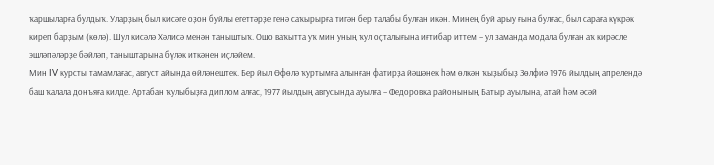ҡаршыларға булдыҡ. Уларҙың был кисәге оҙон буйлы егеттәрҙе генә саҡырырға тигән бер талабы булған икән. Минең буй арыу ғына булғас, был сараға күкрәк киреп барҙым (көлә). Шул кисәлә Хәлисә менән таныштыҡ. Ошо ваҡытта уҡ мин уның ҡул оҫталығына иғтибар иттем – ул заманда модала булған аҡ кирәсле эшләпәләрҙе бәйләп, таныштарына бүләк иткәнен иҫләйем.
Мин IV курсты тамамлағас, август айында өйләнештек. Бер йыл Өфөлә ҡуртымға алынған фатирҙа йәшәнек һәм өлкән ҡыҙыбыҙ Зөлфиә 1976 йылдың апрелендә баш ҡалала донъяға килде. Артабан ҡулыбыҙға диплом алғас, 1977 йылдың авгусында ауылға – Федоровка районының Батыр ауылына, атай һәм әсәй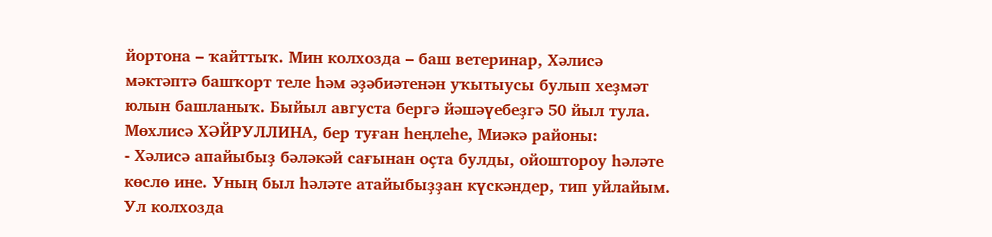йортона – ҡайттыҡ. Мин колхозда – баш ветеринар, Хәлисә мәктәптә башҡорт теле һәм әҙәбиәтенән уҡытыусы булып хеҙмәт юлын башланыҡ. Быйыл августа бергә йәшәүебеҙгә 50 йыл тула.
Мөхлисә ХӘЙРУЛЛИНА, бер туған һеңлеһе, Миәкә районы:
- Хәлисә апайыбыҙ бәләкәй сағынан оҫта булды, ойоштороу һәләте көслө ине. Уның был һәләте атайыбыҙҙан күскәндер, тип уйлайым. Ул колхозда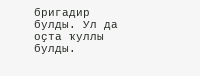бригадир булды. Ул да оҫта ҡуллы булды.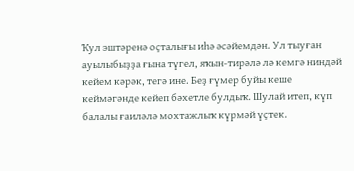Ҡул эштәренә оҫталығы иһә әсәйемдән. Ул тыуған ауылыбыҙҙа ғына түгел, яҡын-тирәлә лә кемгә ниндәй кейем кәрәк, тегә ине. Беҙ ғүмер буйы кеше кеймәгәнде кейеп бәхетле булдыҡ. Шулай итеп, күп балалы ғаиләлә мохтажлыҡ күрмәй үҫтек.